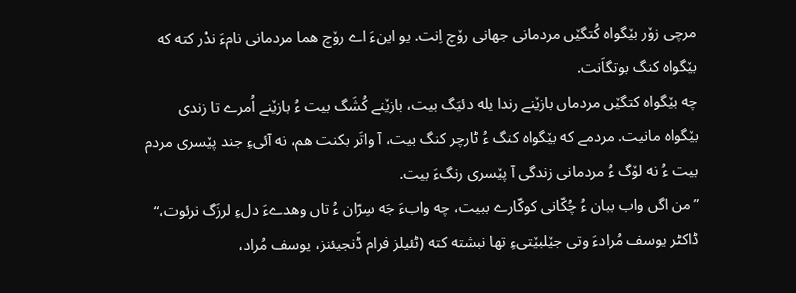مرچی زۆر بێگواه کُتگێں مردمانی جهانی رۆچ اِنت. یو اینءَ اے رۆچ هما مردمانی نامءَ ندْر کته که بێگواه کنگ بوتگاَنت.
چه بێگواه کتگێں مردماں بازێنے رندا یله دئیَگ بیت، بازێنے کُشَگ بیت ءُ بازێنے اُمرے تا زندی بێگواه مانیت. مردمے که بێگواه کنگ ءُ ٹارچر کنگ بیت، آ واتَر بکنت هم، نه آئیءِ جند پێسری مردم بیت ءُ نه لۆگ ءُ مردمانی زندگی آ پێسری رنگءَ بیت.
”من اگں واب ببان ءُ چُکّانی کوکّارے ببیت، چه وابءَ جَه سِرّان ءُ تاں وهدےءَ دلءِ لرزَگ نرئوت،“ ڈاکٹر یوسف مُرادءَ وتی جێلبێتیءِ تها نبشته کته (ٹئیلز فرام ڈَنجیئنز، یوسف مُراد،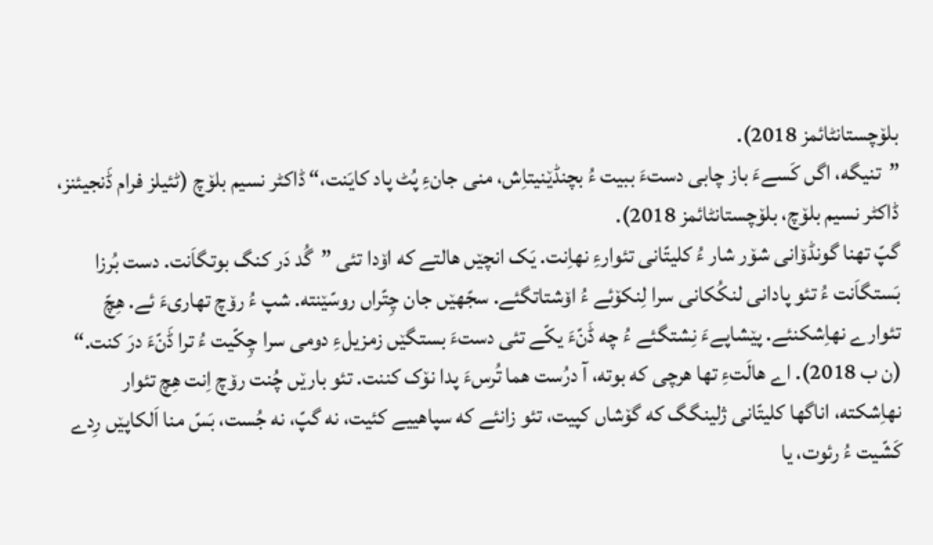بلۆچستانٹائمز 2018).
”تنیگه، اگں کَسےءَ باز چابی دستءَ ببیت ءُ بچنڈێنیتاِش، منی جانءِ پُٹ پاد کایَنت،“ ڈاکٹر نسیم بلۆچ (ٹئیلز فرام ڈَنجیئنز، ڈاکٹر نسیم بلۆچ، بلۆچستانٹائمز 2018).
گپّ تهنا گونڈۆانی شۆر شار ءُ کلیتّانی تئوارءِ نهاِنت. یَک انچێں هالتے که اۆدا تئی ”گُد دَر کنگ بوتگاَنت. دست بُرزا بَستگاَنت ءُ تئو پادانی لنکُکانی سرا لِنکۆئے ءُ اۆشتاتگئے. سجّهێں جان چِتّراں روسّێنته. شپ ءُ رۆچ تهاریءَ ئے. هِچّ تئوارے نهاِشکنئے. پێشاپےءَ نِشتگئے ءُ چه ڈَنّءَ یکّے تئی دستءَ بستگێں زمزیلءِ دومی سرا چِکّیت ءُ ترا ڈَنّءَ درَ کنت.“ (ن ب 2018). اے هالَتءِ تها هرچی که بوته، آ درُست هما تُرسءَ پدا نۆک کننت. تئو بارێں چُنت رۆچ اِنت هِچ تئوار نهاِشکته، اناگها کلیتّانی ژلینگگ که گۆشاں کپیت، تئو زانئے که سپاهییے کئیت، نه گپّ، نه جُست، بَسّ منا اَلکاپێں رِدے کَشّیت ءُ رئوت، یا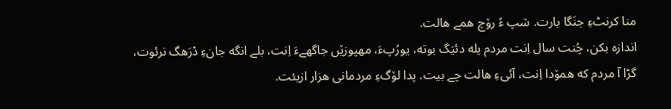منا کرنٹءِ جنَگا بارت. شپ ءُ رۆچ همے هالت.
اندازه بکن، چُنت سال اِنت مردم یله دئیَگ بوته، یورُپءَ، مهپوزێں جاگهےءَ اِنت، بلے انگه جانءِ دْرَهگ نرئوت، گڑا آ مردم که همۆدا اِنت، آئیءِ هالت چے بیت. پدا لۆگءِ مردمانی هزار ازیئت.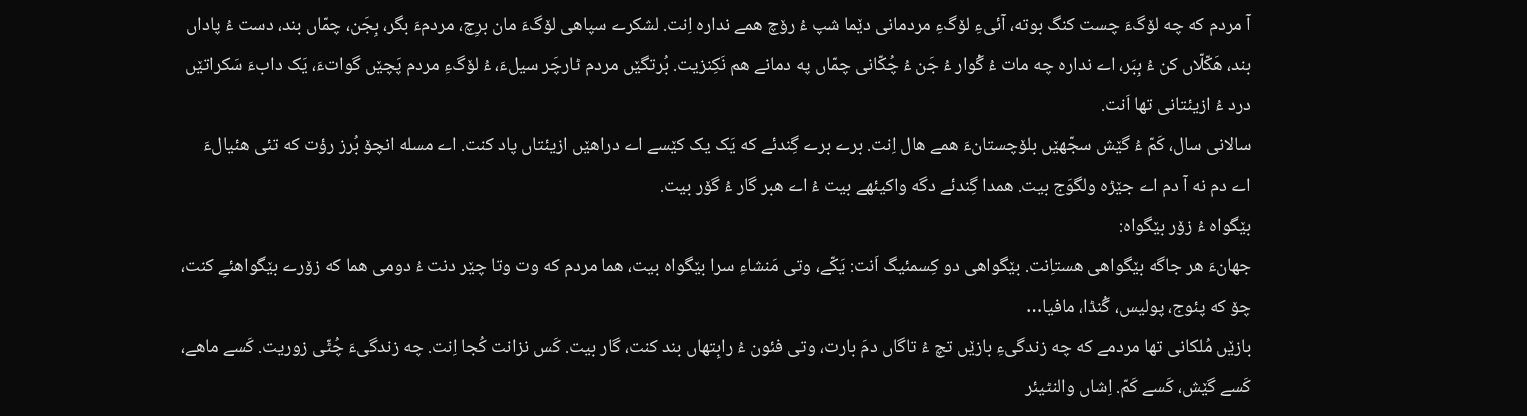آ مردم که چه لۆگءَ چست کنگ بوته، آئیءِ لۆگءِ مردمانی دێما شپ ءُ رۆچ همے نداره اِنت. لشکرے سپاهی لۆگءَ مان برِچ، مردمءَ بگر، بِجَن، چمّاں بند، دست ءُ پاداں بند، هَکّلّاں کن ءُ بِبَر، اے نداره چه مات ءُ گْوار ءُ جَن ءُ چُکّانی چمّاں په دمانے هم نَکِنزیت. بُرتگێں مردم ٹارچَر سیلءَ، ءُ لۆگءِ مردم پَچێں گواتءَ، یَک دابءَ سَکراتێں درد ءُ ازیئتانی تها اَنت.
سالانی سال، کَمّ ءُ گێش سجّهێں بلۆچستانءَ همے هال اِنت. برے برے گِندئے که یَک یک کێسے اے دراهێں ازیئتاں پاد کنت. اے مسله انچۆ بُرز رؤت که تئی هئیالءَ اے دم نه آ دم اے جێڑه ولگوَج بیت. همدا گِندئے دگه واکیئهے بیت ءُ اے هبر گار ءُ گۆر بیت.
بێگواه ءُ زۆر بێگواه:
جهانءَ هر جاگه بێگواهی هستاِنت. بێگواهی دو کِسمئیگ اَنت: یَکّے، وتی مَنشاءِ سرا بێگواه بیت، هما مردم که وت وتا چێر دنت ءُ دومی هما که زۆرے بێگواهئےِ کنت، چۆ که پئوج، پولیس، گُنڈا، مافیا…
بازێں مُلکانی تها مردمے که چه زندگیءِ بازێں تچ ءُ تاگاں دمَ بارت، وتی فئون ءُ رابِتهاں بند کنت، گار بیت. کَس نزانت کُجا اِنت. چه زندگیءَ چُٹّی زوریت. کَسے ماهے، کَسے گێش، کَسے کَمّ. اِشاں والنٹیئر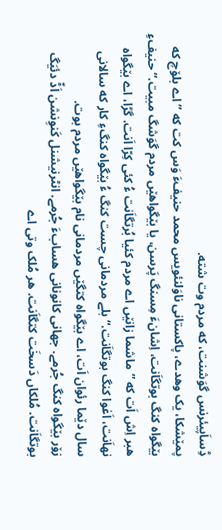ڈِساَپیئرنس گوَشنت، که مردم وت شته.
پمێشکا، یک وهدے، پاکستانی ناوَلنئویس محمد حنیفءَ وَس کت که ”اے بلۆچ که بێگواه کنگ بوتگاَنت، اِشانءَ مِسنگ پَرسن، یا بێگواهێں مردم گوَشگ مبیت.“ حنیفءِ هبر اِش اَت که ”ماشما زانێں اے مردم کئیا بُرتگاَنت ءُ کئی کِرّا اَنت. گڑا، اے بێگواه نهاَنت، اَغوا کنگ بوتگاَنت.“بلے مردمانی چست کنگ ءُ بێگواه کنگءِ کار که سالانی سال دێما رئوان اَت، اے بێگواه کتگێں مردمانی نام بێگواهێں مردم بوت.
زۆر بێگواه کنگ جُرمے. جهانی کانونانی هسابءَ جُرمے. انٹرنیشنل کَنوِنشن اَڈّ دئیَگ بوتگاَنت. مُلکاں دَسخَت کتگاَنت. هر مُلک وتی اے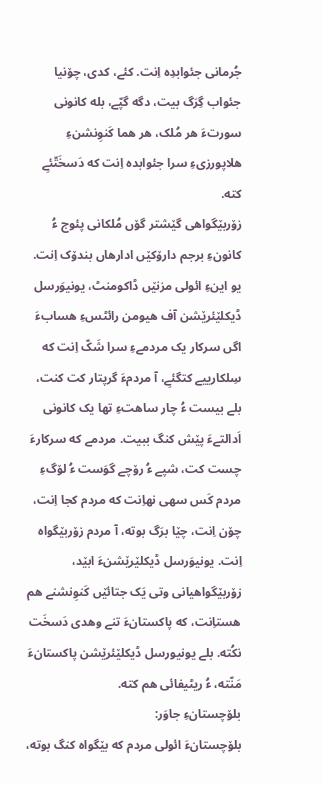جُرمانی جئوابدِه اِنت. کئے، کدی، چۆنیا جئواب گِرَگ بیت، دگه گپّے، بله کانونی سورتءَ هر مُلک، هر هما کَنوِنشنءِ هلاپورزیءِ سرا جئوابده اِنت که دَسخَتّئےِ کته.
زۆربێگواهی گێشتر گۆں مُلکانی پئوج ءُ کانونءِ برجم دارۆکێں ادارهاں بندۆک اِنت. یو اینءِ ائولی مزنێں ڈاکومنٹ، یونیوَرسل ڈیکلێئرێشن آف هیومن رائٹسءِ هسابءَ اگں سرکار یک مردمےءِ سرا شَکّ اِنت که سِلکارییے کتگئےِ، آ مردمءَ گرپتار کت کنت، بلے بیست ءُ چار ساهتءِ تها یک کانونی اَدالتےءَ پێش کنگ ببیت. مردمے که سرکارءَ چست کت، شپے ءُ رۆچے گوَست ءُ لۆگءِ مردم کَس سهی نهاِنت که مردم کجا اِنت، چۆن اِنت، چێا برَگ بوته، آ مردم زۆربێگواه اِنت. یونیوَرسل ڈیکلێرێشنءَ ابێد، زۆربێگواهیانی وتی یَک جتائێں کَنوِنشنے هم هستاِنت، که پاکستانءَ تنے وهدی دَسخَت نکُته. بلے یونیورسل ڈیکلێئرێشن پاکستانءَ مَنّته، ءُ ریٹیفائی هم کته.
بلۆچستانءِ جاوَر:
بلۆچستانءَ ائولی مردم که بێگواه کنگ بوته،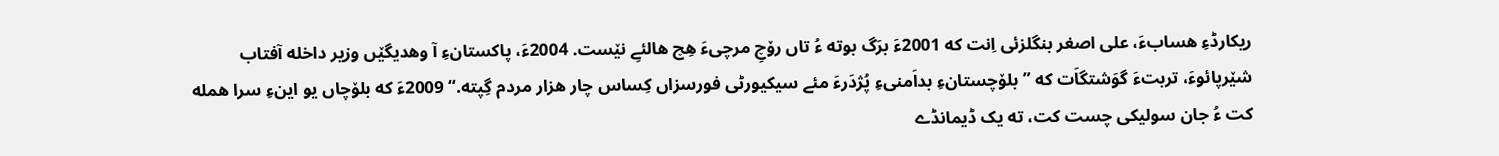ریکارڈءِ هسابءَ، علی اصغر بنگلزئی اِنت که 2001ءَ برَگ بوته ءُ تاں رۆچِ مرچیءَ هِچ هالئےِ نێست. 2004ءَ، پاکستانءِ آ وهدیگێں وزیر داخله آفتاب شێرپائوءَ، تربتءَ گوَشتگاَت که ”بلۆچستانءِ بداَمنیءِ پُژدَرءَ مئے سیکیورٹی فورسزاں کِساس چار هزار مردم گِپته.“ 2009ءَ که بلۆچاں یو اینءِ سرا همله کت ءُ جان سولیکی چست کت، ته یک ڈیمانڈے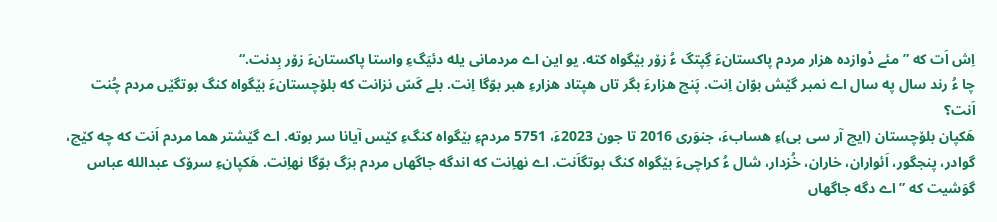اِش اَت که ”مئے دْوازده هزار مردم پاکستانءَ گِپتگ ءُ زۆر بێگواه کته. یو این اے مردمانی یله دئیَگءِ واستا پاکستانءَ زۆر بِدنت.“
چا ءُ رند سال په سال اے نمبر گێش بوّان اِنت. پَنچ هزارءَ بگر تاں هپتاد هزارءِ هبر بوّگا اِنت. بلے کَسّ نزانت که بلۆچستانءَ بێگواه کنگ بوتگێں مردم چُنت اَنت؟
هَکپان بلۆچستان (ایچ آر سی بی)ءِ هسابءَ، جنوَری 2016 تا جون 2023ءَ، 5751 مردمءِ بێگواه کنگءِ کێس آیانا سر بوته. اے گێشتر هما مردم اَنت که چه کێچ، گوادر، پنجگور، اَئواران، خاران، خُزدار، شال ءُ کراچیءَ بێگواه کنگ بوتگاَنت. اے نهاِنت که اندگه جاگهاں مردم برَگ بوّگا نهاِنت. هَکپانءِ سرۆک عبدالله عباس گوَشیت که ”اے دگه جاگهاں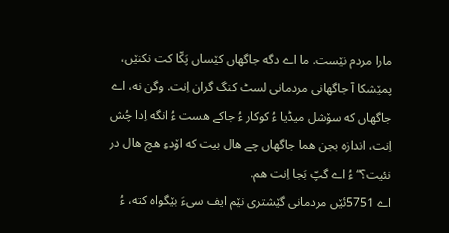مارا مردم نێست. ما اے دگه جاگهاں کێساں پَکّا کت نکنێں، پمێشکا آ جاگهانی مردمانی لسٹ کنگ گران اِنت. وگن نه، اے جاگهاں که سۆشل میڈیا ءُ کوکار ءُ جاکے هست ءُ انگه اِدا چُش اِنت، اندازه بجن هما جاگهاں چے هال بیت که اۆدءِ هچ هال در نئیت؟“ ءُ اے گپّ بَجا اِنت هم.
اے 5751ئێں مردمانی گێشتری نێم ایف سیءَ بێگواه کته، ءُ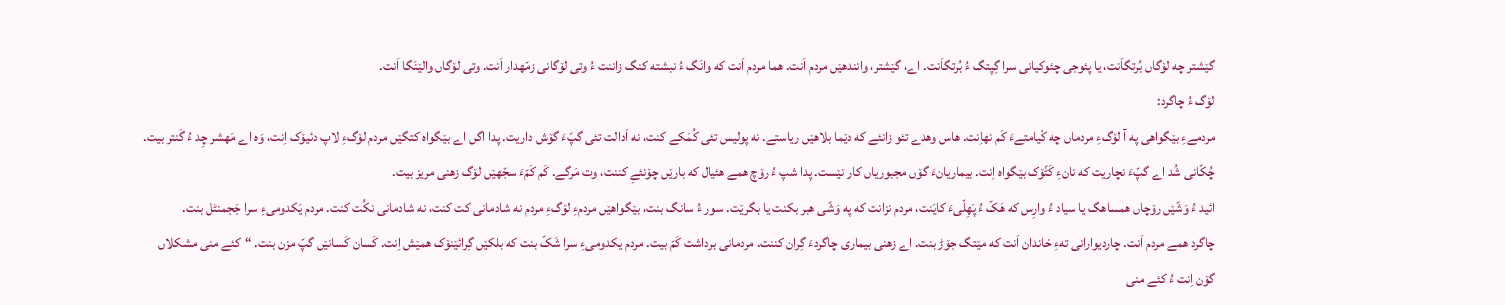گێشتر چه لۆگاں بُرتگاَنت، یا پئوجی چئوکیانی سرا گِپتگ ءُ بُرتگاَنت. اے، گێشتر، وانندهێں مردم اَنت. هما مردم اَنت که وانَگ ءُ نبشته کنگ زاننت ءُ وتی لۆگانی زمّهدار اَنت. وتی لۆگاں والێنَگا اَنت.
لۆگ ءُ چاگرد:
مردمےءِ بێگواهی په آ لۆگءِ مردماں چه کْیامتےءَ کَم نهاِنت. هاس وهدے تئو زانئے که دێما بلاهێں ریاستے. نه پولیس تئی کُمَکے کنت، نه اَدالت تئی گپّءَ گۆش داریت. پدا اگں اے بێگواه کتگێں مردم لۆگءِ لاپ دئیۆک اِنت، وَه اے مَهشر چِد ءُ گَنتر بیت. چُکّانی شُد اے گپّءَ نچاریت که نانءِ کَٹّۆک بێگواه اِنت. بیماریانءَ گۆں مجبوریاں کار نێست. پدا شپ ءُ رۆچ همے هئیال که بارێں چۆنئےِ کننت، وت مَرگے. کَم کَمّءَ سجّهێں لۆگ زهنی مریز بیت.
ائید ءُ وَشّێں رۆچاں همساهگ یا سیاد ءُ وارِس که هَکّ ءُ پَهِلّیءَ کایَنت، مردم نزانت که په وَشّی هبر بکنت یا بگرێت. سور ءُ سانگ بنت، بێگواهێں مردمءِ لۆگءِ مردم نه شادمانی کت کنت، نه شادمانی نکُت کنت. مردم یَکدومیءِ سرا جَجمنٹل بنت.
چاگرد همے مردم اَنت. چاردیوارانی تهءِ خاندان اَنت که مێتگ جۆڑ بنت. اے زهنی بیماری چاگردءَ گِران کننت. مردمانی برداشت کَمّ بیت. مردم یکدومیءِ سرا شَکّ بنت که بلکێں گِرائێنۆک همێش اِنت. کَسان کَسانێں گپّ مزن بنت. “کئے منی مشکلاں گۆن اِنت ءُ کئے منی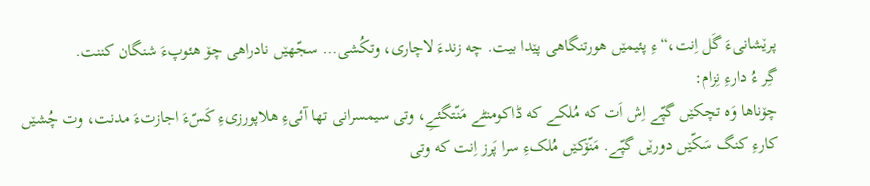پرێشانیءَ گَل اِنت،“ءِ پئیمێں هورتنگاهی پێدا بیت. چه زندءَ لاچاری، وتکُشی… سجّهێں نادراهی چۆ هئوپءَ شنگان کننت.
گِر ءُ دارءِ نِزام:
چۆناها وَه تچکێں گپّے اِش اَت که مُلکے که ڈاکومنٹے مَنّتگئےِ، وتی سیمسرانی تها آئیءِ هلاپورزیءِ کَسّءَ اجازتءَ مدنت، وت چُشێں کارءِ کنگ سَکّێں دورێں گپّے. مَنّۆکێں مُلکءِ سرا پَرز اِنت که وتی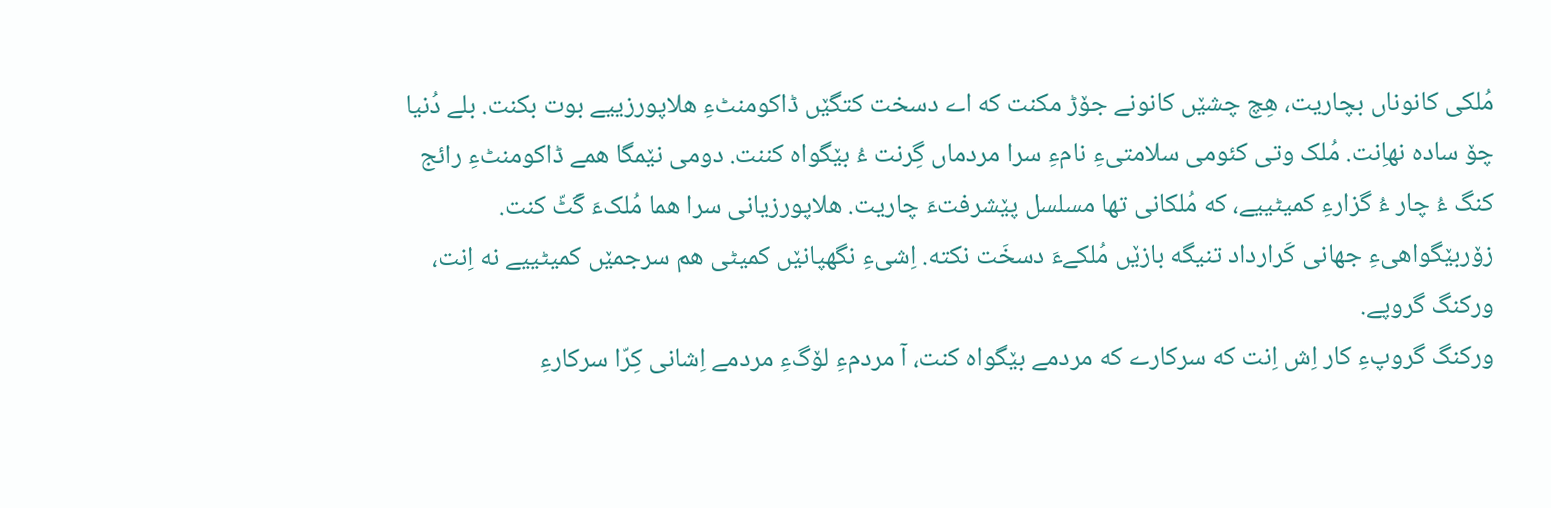مُلکی کانوناں بچاریت، هِچ چشێں کانونے جۆڑ مکنت که اے دسخت کتگێں ڈاکومنٹءِ هلاپورزییے بوت بکنت. بلے دُنیا چۆ ساده نهاِنت. مُلک وتی کئومی سلامتیءِ نامءِ سرا مردماں گِرنت ءُ بێگواه کننت. دومی نێمگا همے ڈاکومنٹءِ رائج کنگ ءُ چار ءُ گزارءِ کمیٹییے، که مُلکانی تها مسلسل پێشرفتءَ چاریت. هلاپورزیانی سرا هما مُلکءَ گَٹّ کنت.
زۆربێگواهیءِ جهانی کَرارداد تنیگه بازێں مُلکےءَ دسخَت نکته. اِشیءِ نگهپانێں کمیٹی هم سرجمێں کمیٹییے نه اِنت، ورکنگ گروپے.
ورکنگ گروپءِ کار اِش اِنت که سرکارے که مردمے بێگواه کنت، آ مردمءِ لۆگءِ مردمے اِشانی کِرّا سرکارءِ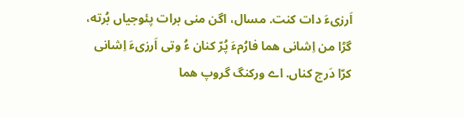اَرزیءَ دات کنت. مسال، اگن منی برات پئوجیاں بُرته، گڑا من اِشانی هما فارُمءَ پُرّ کنان ءُ وتی اَرزیءَ اِشانی کرّا دَرج کناں. اے ورکنگ گروپ هما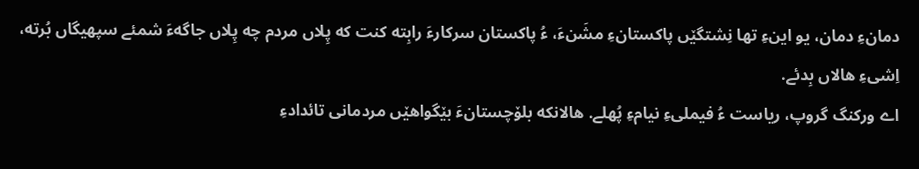دمانءِ دمان، یو اینءِ تها نِشتگێں پاکستانءِ مشَنءَ، ءُ پاکستان سرکارءَ رابِته کنت که پِلاں مردم چه پِلاں جاگهءَ شمئے سپهیگاں بُرته، اِشیءِ هالاں بِدئے.
اے ورکنگ گروپ، ریاست ءُ فیملیءِ نیامءِ پُهلے. هالانکه بلۆچستانءَ بێگواهێں مردمانی تائدادءِ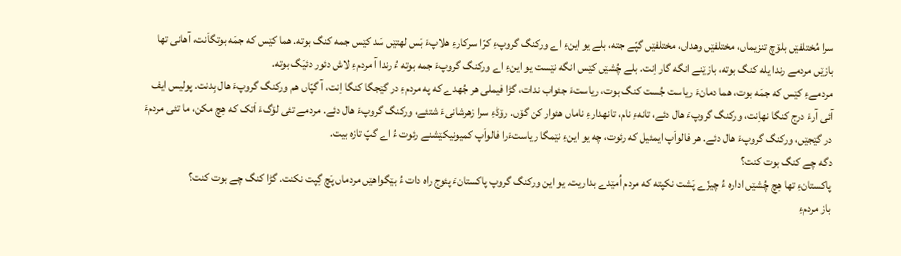سرا مُختلفێں بلۆچ تنزیماں، مختلفێں وهداں، مختلفێں گپّے جته، بلے یو اینءِ اے ورکنگ گروپءِ کرّا سرکارءِ هلاپءَ بَس لهتێں سَد کێس جمه کنگ بوته. هما کێس که جمَه بوتگاَنت، آهانی تها بازێں مردمے رندا یله کنگ بوته، بازێنے انگه گار اِنت. بلے چُشێں کێس انگه نێست یو اینءِ اے ورکنگ گروپءَ جمه بوته ءُ رندا آ مردمءِ لاش دئور دئیَگ بوته.
مردمےءِ کێس که جمَه بوت، هما دمانءَ ریاست جُست کنگ بوت، ریاستءَ جئواب ندات، گڑا فیملی هر جُهدے که په مردمءِ در گێجگا کنگا اِنت، آ گپّاں هم ورکنگ گروپءَ هال بِدنت. پولیس ایف آئی آرءَ درج کنگا نهاِنت، ورکنگ گروپءَ هال دئے، تانهءِ نام، تانهدارءِ ناماں هئوار کن گۆں. رۆڈءِ سرا زهرشانیءَ شتئے، ورکنگ گروپءَ هال دئے. مردمے تئی لۆگءَ اَتک که هِچ مکن، ما تئی مردمءَ در گێجێں، ورکنگ گروپءَ هال دئے. هر فالواَپ ایمئیل که رئوت، چه یو اینءِ نێمگا ریاستءَرا فالواَپ کمیونیکێشنے رئوت ءُ اے گپّ تازه بیت.
دگه چے کنگ بوت کنت؟
پاکستانءِ تها هِچ چُشێں اداره ءُ چیزّے پَشت نکپته که مردم اُمێدے بداریت. یو این ورکنگ گروپ پاکستانءَ پئوج راه دات ءُ بێگواهێں مردماں پَچ گِپت نکنت. گڑا کنگ چے بوت کنت؟
باز مردمءِ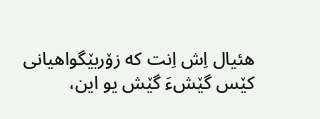هئیال اِش اِنت که زۆربێگواهیانی کێس گێشءَ گێش یو این،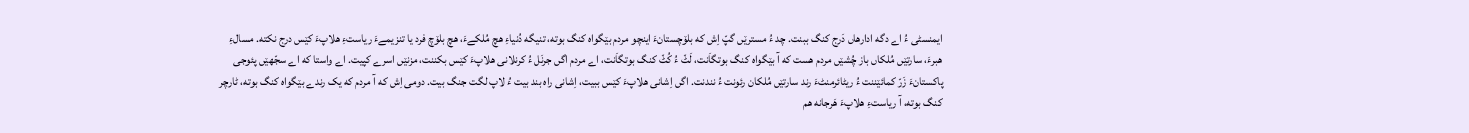ایمنسٹی ءُ اے دگه ادارهاں دَرج کنگ ببنت. چد ءُ مسترێں گپّ اِش که بلۆچستانءَ اینچو مردم بێگواه کنگ بوته، تنیگه دُنیاءِ هچ مُلکےءَ، هچ بلۆچ فرد یا تنزیمےءَ ریاستءِ هلاپءَ کێس درج نکته. مسالءِ هبرءَ، سارتێں مُلکاں باز چُشێں مردم هست که آ بێگواه کنگ بوتگاَنت، لَٹّ ءُ کُٹّ کنگ بوتگاَنت، اے مردم اگں جرنَل ءُ کرنلانی هلاپءَ کێس بکننت، مزنێں اسرے کپیت. اے واستا که اے سجّهێں پئوجی پاکستانءَ زَرّ کمائێننت ءُ ریٹائرمنٹءَ رند سارتێں مُلکان رئونت ءُ نندنت. اگں اِشانی هلاپءَ کێس ببیت، اِشانی راه بند بیت ءُ لاپ لگت جنگ بیت. دومی اِش که آ مردم که یک رندے بێگواه کنگ بوته، ٹارچر کنگ بوته، آ ریاستءِ هلاپءَ هَرجانه هم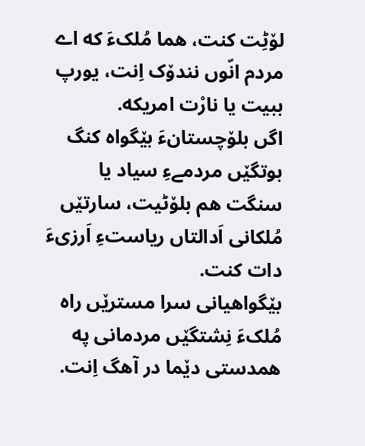لۆٹِت کنت، هما مُلکءَ که اے مردم انّوں نندۆک اِنت، یورپ ببیت یا نارْت امریکه.
اگں بلۆچستانءَ بێگواه کنگ بوتگێں مردمےءِ سیاد یا سنگت هم بلۆٹیت، سارتێں مُلکانی اَدالتاں ریاستءِ اَرزیءَ دات کنت.
بێگواهیانی سرا مسترێں راه مُلکءَ نِشتگێں مردمانی په همدستی دێما در آهگ اِنت.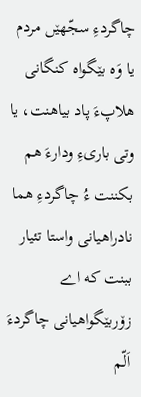چاگردءِ سجّهێں مردم یا وَه بێگواه کنگانی هلاپءَ پاد بیاهنت، یا وتی باریءِ ودارءَ هم بکننت ءُ چاگردءِ هما نادراهیانی واستا تئیار ببنت که اے زۆربێگواهیانی چاگردءَ اَلّم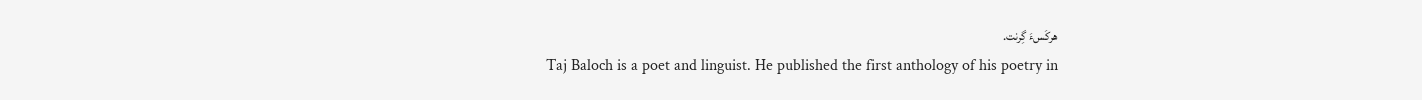هرکَسءَ گِرنت.
Taj Baloch is a poet and linguist. He published the first anthology of his poetry in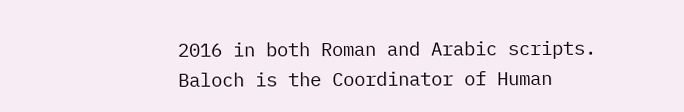2016 in both Roman and Arabic scripts. Baloch is the Coordinator of Human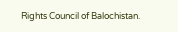Rights Council of Balochistan.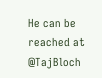He can be reached at @TajBloch